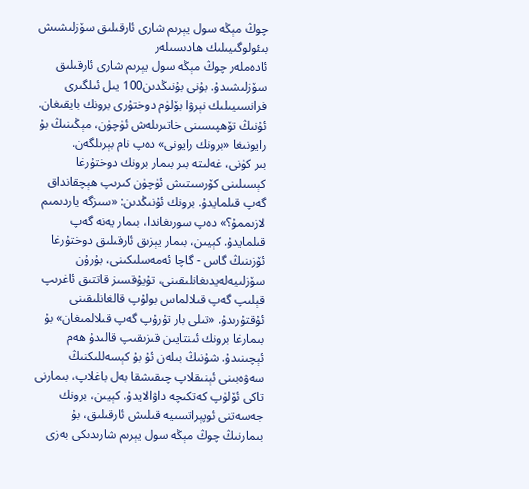چوڭ مېڭە سول يېرىم شارى ئارقىلىق سۆزلىشىش
بىئولوگىيىلىك ھادىسىلەر
ئادەملەر چوڭ مېڭە سول يېرىم شارى ئارقىلىق سۆزلىشىدۇ. بۇنى بۇنىڭدىن100 يىل ئىلگىرى فرانسىيىلىك نېرۋا بۆلۈم دوختۇرى برونك بايقىغان. ئۇنىڭ تۆھپىسىنى خاتىرىلەش ئۈچۈن، مېڭىنىڭ بۇ رايونىغا «برونك رايونى» دەپ نام بېرىلگەن.
بىر كۈنى، غەلىتە بىر بىمار برونك دوختۇرغا كېسىلىنى كۆرسىتىش ئۈچۈن كىرىپ ھېچقانداق گەپ قىلمايدۇ. برونك ئۇنىڭدىن: «سىزگە ياردىمىم لازىممۇ؟» دەپ سورىغاندا، بىمار يەنە گەپ قىلمايدۇ. كېيىن، بىمار يېزىق ئارقىلىق دوختۇرغا ئۆزىنىڭ گاس - گاچا ئەمەسلىكىنى، بۇرۇن سۆزلىيەلەيدىغانلىقىنى، تۇيۇقسىز قاتتىق ئاغرىپ قېلىپ گەپ قىلالماس بولۇپ قالغانلىقىنى ئۇقتۇرىدۇ. «تىلى بار تۇرۇپ گەپ قىلالمىغان» بۇ بىمارغا برونك ئىنتايىن قىزىقىپ قالىدۇ ھەم ئېچىنىدۇ. شۇنىڭ بىلەن ئۇ بۇ كېسەللىكنىڭ سەۋەبىنى ئېنىقلاپ چىقىشقا بەل باغلاپ، بىمارنى تاكى ئۆلۈپ كەتكىچە داۋالايدۇ. كېيىن، برونك جەسەتنى ئوپېراتسىيە قىلىش ئارقىلىق، بۇ بىمارنىڭ چوڭ مېڭە سول يېرىم شارىدىكى بەزى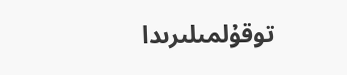توقۇلمىلىرىدا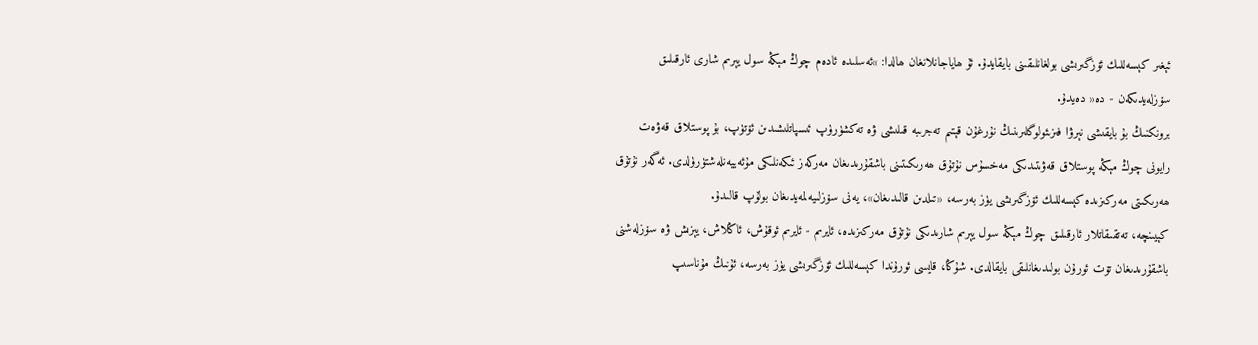ئېغىر كېسەللىك ئۆزگىرىشى بولغانلىقىنى بايقايدۇ. ئۇ ھاياجانلانغان ھالدا: »ئەسلىدە ئادەم چوڭ مېڭە سول يېرىم شارى ئارقىلىق سۆزلەيدىكەن - دە« دەيدۇ.
برونكنىڭ بۇ بايقىشى نېرۋا فىزىئولوگلىرىنىڭ نۇرغۇن قېتىم تەجرىبە قىلىشى ۋە تەكشۈرۈپ ئىسپاتلىشىدىن ئۆتۈپ، بۇ پوستلاق قەۋەت رايونى چوڭ مېڭە پوستلاق قەۋىتىدىكى مەخسۇس نۇتۇق ھەرىكىتىنى باشقۇرىدىغان مەركەز ئىكەنلىكى مۇئەييەنلەشتۈرۈلدى. ئەگەر نۇتۇق ھەرىكىتى مەركىزىدە كېسەللىك ئۆزگىرىشى يۈز بەرسە، «تىلدىن قالىدىغان»، يەنى سۆزلىيەلمەيدىغان بولۇپ قالىدۇ.
كېيىنچە، تەتقىقاتلار ئارقىلىق چوڭ مېڭە سول يېرىم شارىدىكى نۇتۇق مەركىزىدە، ئايرىم - ئايرىم ئوقۇش، ئاڭلاش، يېزىش ۋە سۆزلەشنى باشقۇرىدىغان تۆت ئورۇن بولىدىغانلىقى بايقالدى. شۇڭا، قايسى ئورۇندا كېسەللىك ئۆزگىرىشى يۈز بەرسە، ئۇنىڭ مۇناسىپ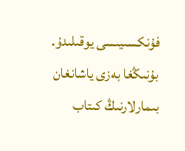فۇنكسىيىسى يوقىلىدۇ. بۇنىڭغا بەزى ياشانغان بىمارلارنىڭ كىتاب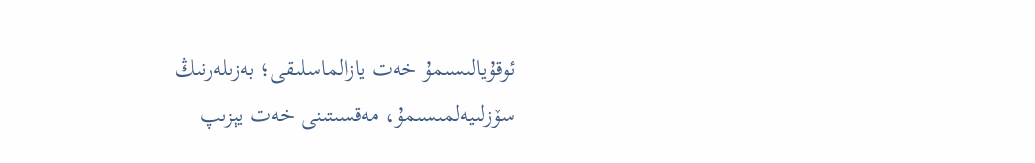ئوقۇيالىسىمۇ خەت يازالماسلىقى؛ بەزىلەرنىڭ سۆزلىيەلمىسىمۇ، مەقسىتىنى خەت يېزىپ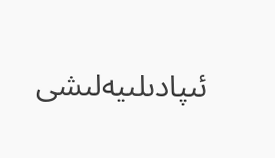ئىپادىلىيەلىشى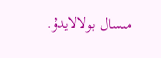مىسال بولالايدۇ.